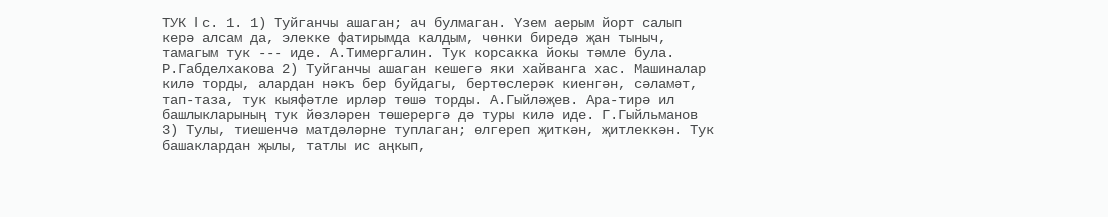ТУК I с. 1. 1) Туйганчы ашаган; ач булмаган. Үзем аерым йорт салып керә алсам да, элекке фатирымда калдым, чөнки биредә җан тыныч, тамагым тук --- иде. А.Тимергалин. Тук корсакка йокы тәмле була. Р.Габделхакова 2) Туйганчы ашаган кешегә яки хайванга хас. Машиналар килә торды, алардан нәкъ бер буйдагы, бертөслерәк киенгән, сәламәт, тап-таза, тук кыяфәтле ирләр төшә торды. А.Гыйләҗев. Ара-тирә ил башлыкларының тук йөзләрен төшерергә дә туры килә иде. Г.Гыйльманов 3) Тулы, тиешенчә матдәләрне туплаган; өлгереп җиткән, җитлеккән. Тук башаклардан җылы, татлы ис аңкып,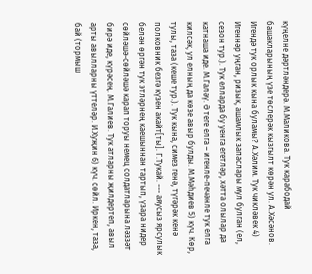күңелне дәртләндерә. М.Маликова. Тук карабодай башакларының үзе төслерәк кызгылт көрән ул. А.Хәсәнов. Игендә тук орлык кына буламы? А.Хәлим. Тук чикләвек 4) Игеннәр уңган, ризык, ашамлык запаслары мул булган (ел, сезон тур.). Тук елларда бу уенга егетләр, хәтта олылар да катнаша иде. М.Галәү. Ә теге елга – игенле-печәнле тук елга килсәк, ул елның да көзе авыр булды. М.Мәһдиев 5) күч. Көр, тулы, таза (кеше тур.). Тук кына, симез генә, түгәрәк кенә полковник безгә күзен акайт[ты]. Г.Тукай. --- аяусыз ярсулык белән өргән тук этләрнең каешыннан тартып, үзара нидер сөйләшә-сөйләшә карап торуы немец солдатларына ләззәт бирә иде, күрәсең. М.Галиев. Тук атларны җилдертеп, авыл арты авылларны үттеләр. И.Хуҗин 6) күч. сөйл. Иркен, таза, бай (тормыш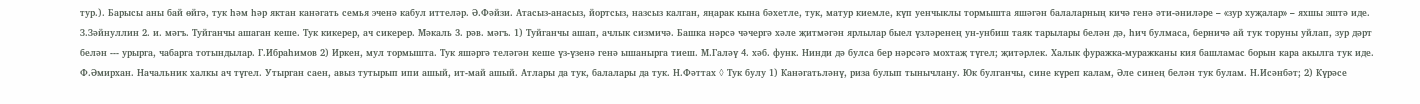тур.). Барысы аны бай өйгә, тук һәм һәр яктан канәгать семья эченә кабул иттеләр. Ә.Фәйзи. Атасыз-анасыз, йортсыз, назсыз калган, яңарак кына бәхетле, тук, матур киемле, күп уенчыклы тормышта яшәгән балаларның кичә генә әти-әниләре – «зур хуҗалар» – яхшы эштә иде. З.Зәйнуллин 2. и. мәгъ. Туйганчы ашаган кеше. Тук кикерер, ач сикерер. Мәкаль 3. рәв. мәгъ. 1) Туйганчы ашап, ачлык сизмичә. Башка нәрсә чәчергә хәле җитмәгән ярлылар быел үзләренең ун-унбиш таяк тарылары белән дә, һич булмаса, берничә ай тук торуны уйлап, зур дәрт белән --- урырга, чабарга тотындылар. Г.Ибраһимов 2) Иркен, мул тормышта. Тук яшәргә теләгән кеше үз-үзенә генә ышанырга тиеш. М.Галәү 4. хәб. функ. Нинди дә булса бер нәрсәгә мохтаҗ түгел; җитәрлек. Халык фуражка-муражканы кия башламас борын кара акылга тук иде. Ф.Әмирхан. Начальник халкы ач түгел. Утырган саен, авыз тутырып ипи ашый, ит-май ашый. Атлары да тук, балалары да тук. Н.Фәттах ◊ Тук булу 1) Канәгатьләнү, риза булып тынычлану. Юк булганчы, сине күреп калам, Әле синең белән тук булам. Н.Исәнбәт; 2) Күрәсе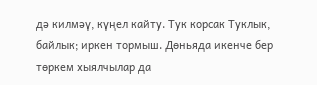дә килмәү, күңел кайту. Тук корсак Туклык, байлык; иркен тормыш. Дөньяда икенче бер төркем хыялчылар да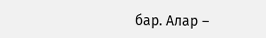бар. Алар –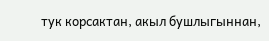тук корсактан, акыл бушлыгыннан,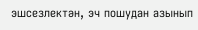эшсезлектән, эч пошудан азынып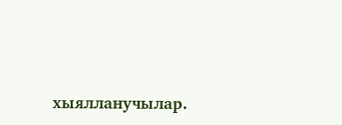хыялланучылар.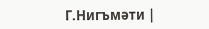Г.Нигъмәти |